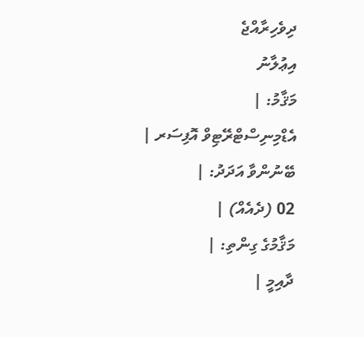ދިވެހިރާއްޖެ
އިޢުލާނު
މަޤާމު: |
އެޑްމިނިސްޓްރޭޓިވް އޮފިސަރ |
ބޭނުންވާ އަދަދު: |
02 (ދެއެއް) |
މަޤާމުގެ ގިންތި: |
ދާއިމީ |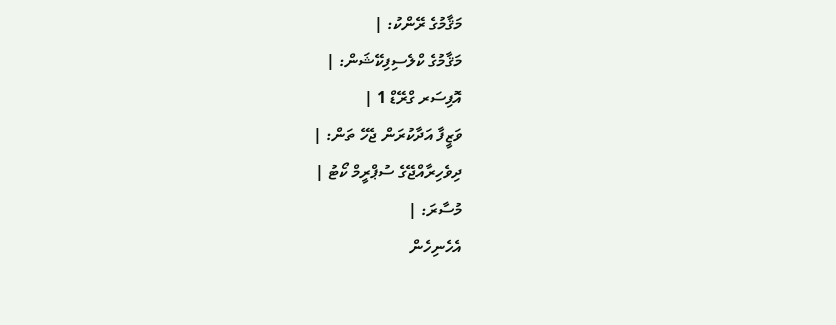މަޤާމުގެ ރޭންކު: |
މަޤާމުގެ ކްލެސިފިކޭޝަން: |
އޮފިސަރ ގްރޭޑް 1 |
ވަޒީފާ އަދާކުރަން ޖެހޭ ތަން: |
ދިވެހިރާއްޖޭގެ ސުޕްރީމް ކޯޓު |
މުސާރަ: |
އެހެނިހެން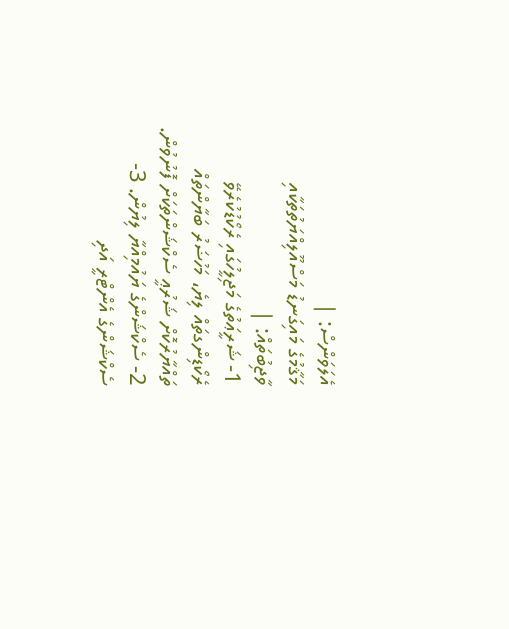އެލަވަންސް: |
މަޤާމުގެ މައިގަނޑު މަސްއޫލިއްޔަތުތަކާއި ވާޖިބުތައް: |
1- ޝަރީޢަތުގެ މަޖިލީހުގައި ރެކޯޑުކުރެވޭ ރެކޯޑިންގތައް ލިޔެ، މަހުޟަރު ބަޔާންތައް ތައްޔާރުކޮށް ޝަރުޢީ ސެކްޝަންތަކަށް ފޮނުވުން. 2- ސެކްޝަންގެ ޔައުމިއްޔާ ލިޔުން. 3- ސެކްޝަންގެ އެންޓްރީ އަދި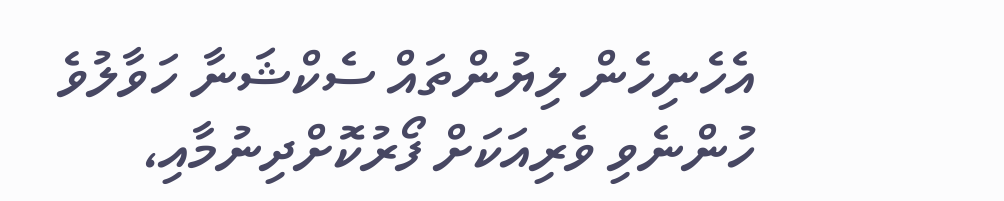އެހެނިހެން ލިޔުންތައް ސެކްޝަނާ ހަވާލުވެ ހުންނެވި ވެރިއަކަށް ފޯރުކޮށްދިނުމާއި،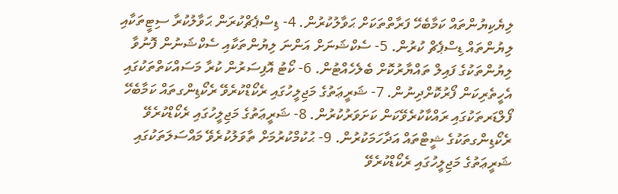ލިޔެކިޔުންތައް ކަމާބެހޭ ފަރާތްތަކަށް ޙަވާލުކުރުން. 4- ޑިސްޕެޗްކުރަން ޙަވާލުކުރާ ސިޓީތަކާއި ލިޔުންތައް ޑިސްޕެޗް ކުރުން. 5- ސެކްޝަނަށް އަންނަ ލިޔުންތަކާއި ސެކްޝަނުން ފޮނުވާ ލިޔުންތަކުގެ ފައިލް ތައްޔާރުކޮށް ބެލެހެއްޓުން. 6- ކޯޓު އޮފިސަރުން ކުރާ މަސައްކަތްތަކުގައި އެހީތެރިކަން ފޯރުކޮށްދިނުން. 7- ޝަރީޢަތުގެ މަޖިލީހުގައި ރެކޯޑްކުރެވޭ ރެކޯޑިންގތައް ކަމާބެހޭ ފޯލްޑަރތަކުގައި ރައްކާކުރެވޭކަން ކަށަވަރުކުރުން. 8- ޝަރީޢަތުގެ މަޖިލީހުގައި ރެކޯޑްކުރެވޭ ރެކޯޑިންގތަކުގެ ޝީޓްތައް އަދާހަމަކުރުން. 9- ޙުކުމްކުރުމަށް ތާވަލުކުރެވޭ މައްސަލަތަކުގައި ޝަރީޢަތުގެ މަޖިލީހުގައި ރެކޯޑްކުރެވޭ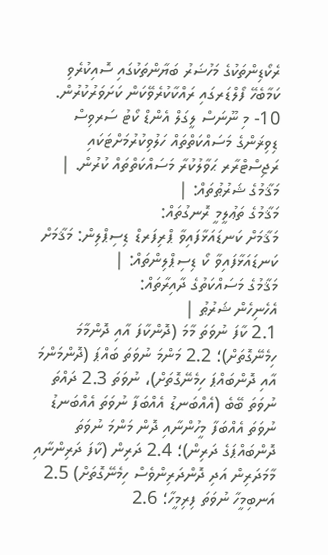ރެކޯޑިންތަކުގެ މަހުޟަރު ބަޔާންތަކުގައި ސޮއިކުރެވި ކަމާބެހޭ ފޯލްޑަރގައި ރައްކާކުރެވޭކަން ކަށަވަރުކުރުން. 10- މި ނޫނަސް ލީގަލް އެންޑް ކޯޓު ސަރވިސް ޑިވިޜަންގެ މަސައްކަތްތައް ހަލުވިކުރުމަށްޓަކައި ރަޖިސްޓްރާރ ޙަވާލުކުރާ މަސައްކަތްތައް ކުރުން. |
މަޤާމުގެ ޝަރުޠުތައް: |
މަޤާމުގެ ތަޢުލީމީ ރޮނގުތައް:
މަޤާމަށް ކަނޑައަޅާފައިވާ ޕްރިފަރޑް ޑިސިޕްލިން: މަޤާމަށް ކަނޑައަޅާފައިވާ ކޯ ޑިސިޕްލިންތައް: |
މަޤާމުގެ މަސައްކަތުގެ ދާއިރާތައް:
އެހެނިހެން ޝަރުޠު |
2.1 ކާފަ ނުވަތަ މާމަ (ދޮންކާފަ އާއި ދޮންމާމަ ހިމެނޭގޮތަށް)؛ 2.2 މަންމަ ނުވަތަ ބައްޕަ (ދޮންމަންމަ އާއި ދޮންބައްޕަ ހިމެނޭގޮތަށް)، ނުވަތަ 2.3 ދައްތަ ނުވަތަ ބޭބެ (އެއްބަނޑު އެއްބަފާ ނުވަތަ އެއްބަނޑު ނުވަތަ އެއްބަފާ މީހުންނާއި ދޮން މަންމަ ނުވަތަ ދޮންބައްޕަގެ ދަރިން)؛ 2.4 ދަރިން (ކާފަ ދަރިންނާއި މާމަދަރިން އަދި ދޮންދަރިންވެސް ހިމެނޭގޮތަށް) 2.5 އަނބިމީހާ ނުވަތަ ފިރިމީހާ؛ 2.6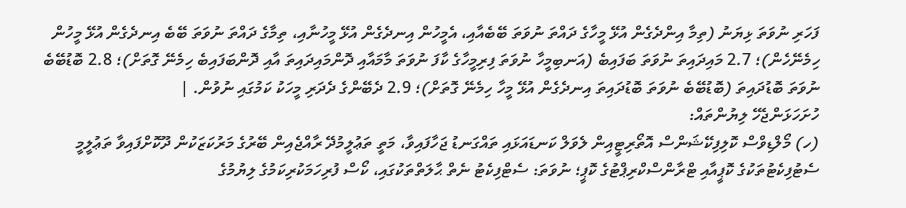ފަހަރި ނުވަތަ ޅިޔަނު (ތިމާ އިންދެގެން އުޅޭ މީހާގެ ދައްތަ ނުވަތަ ބޭބެއާއި، އެމީހުން އިނދެގެން އުޅޭ މީހުނާއި، ތިމާގެ ދައްތަ ނުވަތަ ބޭބެ އިނދެގެން އުޅޭ މީހުން ހިމެނޭހެން)؛ 2.7 މައިދައިތަ ނުވަތަ ބަފައިބެ (އަނބިމީހާ ނުވަތަ ފިރިމީހާގެ ކާފަ ނުވަތަ މާމައާއި ދޮންމައިދައިތަ އާއި ދޮންބަފައިބެ ހިމެނޭ ގޮތަށް)؛ 2.8 ބޮޑުބޭބެ ނުވަތަ ބޮޑުދައިތަ (ބޮޑުބޭބެ ނުވަތަ ބޮޑުދައިތަ އިނދެގެން އުޅޭ މީހާ ހިމެނޭ ގޮތަށް)؛ 2.9 ދެބޭންގެ ދެދަރި މީހަކު ކަމުގައި ނުވުން. |
ހުށަހަޅަންޖެހޭ ލިޔުންތައް:
(ހ) މޯލްޑިވްސް ކޮލިފިކޭޝަންސް އޮތޯރިޓީއިން ލެވަލް ކަނޑައަޅައި ތައްގަނޑު ޖަހާފައިވާ، މަތީ ތަޢުލީމުދޭ ރާއްޖެއިން ބޭރުގެ މަރުކަޒަކުން ދޫކޮށްފައިވާ ތަޢުލީމީ ސެޓުފިކެޓުތަކުގެ ކޮޕީއާއި ޓްރާންސްކްރިޕްޓުގެ ކޮޕީ؛ ނުވަތަ: ސެޓްފިކެޓު ނެތް ޙާލަތްތަކުގައި، ކޯސް ފުރިހަމަކުރިކަމުގެ ލިޔުމުގެ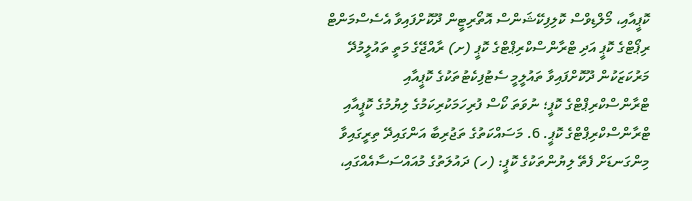ކޮޕީއާއި، މޯލްޑިވްސް ކޮލިފިކޭޝަންސް އޮތޯރިޓީން ދޫކޮށްފައިވާ އެސެސްމަންޓް ރިޕޯޓްގެ ކޮޕީ އަދި ޓްރާންސްކްރިޕްޓްގެ ކޮޕީ (ށ) ރާއްޖޭގެ މަތީ ތައުލީމުދޭ މަރުކަޒަކުން ދޫކޮށްފައިވާ ތައުލީމީ ސެޓުފިކެޓުތަކުގެ ކޮޕީއާއި ޓްރާންސްކްރިޕްޓްގެ ކޮޕީ؛ ނުވަތަ ކޯސް ފުރިހަމަކުރިކަމުގެ ލިޔުމުގެ ކޮޕީއާއި ޓްރާންސްކްރިޕްޓްގެ ކޮޕީ. 6. މަސައްކަތުގެ ތަޖުރިބާ އަންގައިދޭ ތިރީގައިވާ މިންގަނޑަށް ފެތޭ ލިޔުންތަކުގެ ކޮޕީ: (ހ) ދައުލަތުގެ މުއައްސަސާއެއްގައި،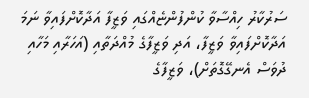ސަރުކާރު ހިއްސާވާ ކުންފުންޏެއްގައި ވަޒީފާ އަދާކޮށްފައިވާ ނަމަ އަދާކޮށްފައިވާ ވަޒީފާ، އަދި ވަޒީފާގެ މުއްދަތާއި (އަހަރާއި މަހާއި ދުވަސް އެނގޭގޮތަށް)، ވަޒީފާގެ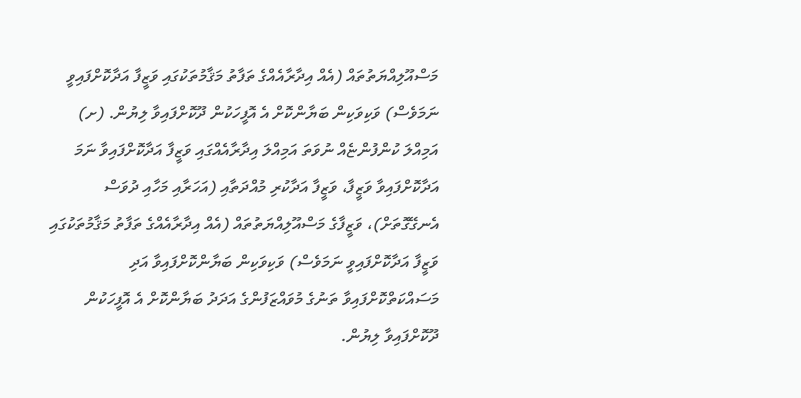މަސްއޫލިއްޔަތުތައް (އެއް އިދާރާއެއްގެ ތަފާތު މަޤާމުތަކުގައި ވަޒީފާ އަދާކޮށްފައިވީ ނަމަވެސް) ވަކިވަކިން ބަޔާންކޮށް އެ އޮފީހަކުން ދޫކޮށްފައިވާ ލިޔުން. (ށ) އަމިއްލަ ކުންފުންޏެއް ނުވަތަ އަމިއްލަ އިދާރާއެއްގައި ވަޒީފާ އަދާކޮށްފައިވާ ނަމަ އަދާކޮށްފައިވާ ވަޒީފާ، ވަޒީފާ އަދާކުރި މުއްދަތާއި (އަހަރާއި މަހާއި ދުވަސް އެނގޭގޮތަށް)، ވަޒީފާގެ މަސްއޫލިއްޔަތުތައް (އެއް އިދާރާއެއްގެ ތަފާތު މަޤާމުތަކުގައި ވަޒީފާ އަދާކޮށްފައިވީ ނަމަވެސް) ވަކިވަކިން ބަޔާންކޮށްފައިވާ އަދި މަސައްކަތްކޮށްފައިވާ ތަނުގެ މުވައްޒަފުންގެ އަދަދު ބަޔާންކޮށް އެ އޮފީހަކުން ދޫކޮށްފައިވާ ލިޔުން.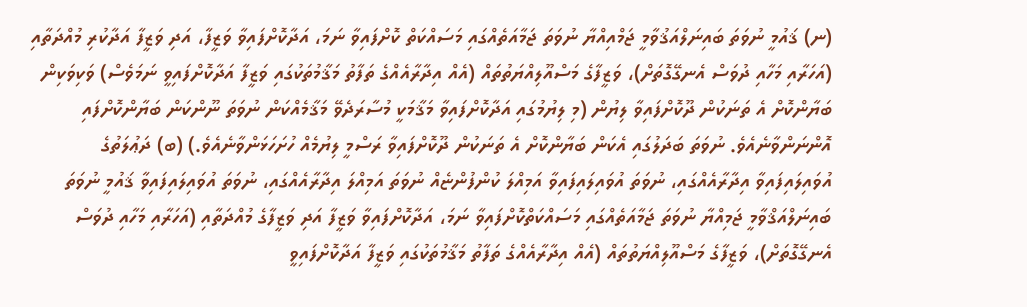(ނ) ޤައުމީ ނުވަތަ ބައިނަލްއަޤުވާމީ ޖަމްއިއްޔާ ނުވަތަ ޖަމާއަތެއްގައި މަސައްކަތް ކޮށްފައިވާ ނަމަ، އަދާކޮށްފައިވާ ވަޒީފާ، އަދި ވަޒީފާ އަދާކުރި މުއްދަތާއި (އަހަރާއި މަހާއި ދުވަސް އެނގޭގޮތަށް)، ވަޒީފާގެ މަސްއޫލިއްޔަތުތައް (އެއް އިދާރާއެއްގެ ތަފާތު މަޤާމުތަކުގައި ވަޒީފާ އަދާކޮށްފައިވީ ނަމަވެސް) ވަކިވަކިން ބަޔާންކޮށް އެ ތަނަކުން ދޫކޮށްފައިވާ ލިޔުން (މި ލިޔުމުގައި އަދާކޮށްފައިވާ މަޤާމަކީ މުސާރަދެވޭ މަޤާމެއްކަން ނުވަތަ ނޫންކަން ބަޔާންކޮށްފައި އޮންނަންވާނެއެވެ. ނުވަތަ ބަދަލުގައި އެކަން ބަޔާންކޮށް އެ ތަނަކުން ދޫކޮށްފައިވާ ރަސްމީ ލިޔުމެއް ހުށަހަޅަންވާނެއެވެ.) (ބ) ދަޢުލަތުގެ އުވައިލައިފައިވާ އިދާރާއެއްގައި، ނުވަތަ އުވައިލައިފައިވާ އަމިއްލަ ކުންފުންޏެއް ނުވަތަ އަމިއްލަ އިދާރާއެއްގައި، ނުވަތަ އުވައިލައިފައިވާ ޤައުމީ ނުވަތަ ބައިނަލްއަޤްވާމީ ޖަމިއްޔާ ނުވަތަ ޖަމާއަތެއްގައި މަސައްކަތްކޮށްފައިވާ ނަމަ، އަދާކޮށްފައިވާ ވަޒީފާ އަދި ވަޒީފާގެ މުއްދަތާއި (އަހަރާއި މަހާއި ދުވަސް އެނގޭގޮތަށް)، ވަޒީފާގެ މަސްއޫލިއްޔަތުތައް (އެއް އިދާރާއެއްގެ ތަފާތު މަޤާމުތަކުގައި ވަޒީފާ އަދާކޮށްފައިވީ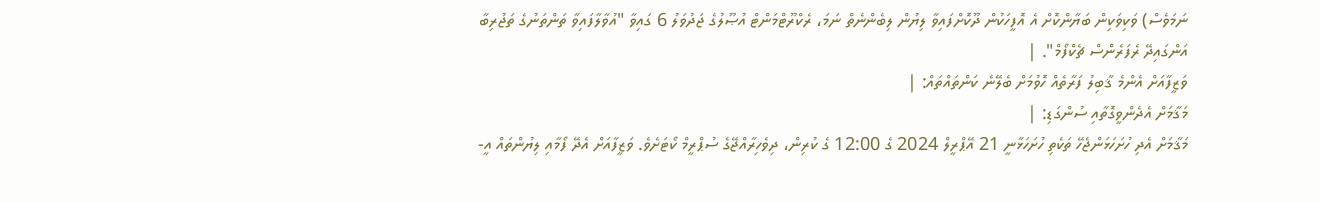ނަމަވެސް) ވަކިވަކިން ބަޔާންކޮށް އެ އޮފީހަކުން ދޫކޮށްފައިވާ ލިޔުން ލިބެންނެތް ނަމަ، ރެކްރޫޓްމަންޓް އުޞޫލުގެ ޖަދުވަލު 6 ގައިވާ "އުވާލާފައިވާ ތަންތަނުގެ ތަޖުރިބާ އަންގައިދޭ ރެފަރެންސް ޗެކްފޯމް". |
ވަޒީފާއަށް އެންމެ ޤާބިލު ފަރާތެއް ހޮވުމަށް ބެލޭނެ ކަންތައްތައް: |
މަޤާމަށް އެދެންވީގޮތާއި ސުންގަޑި: |
މަޤާމަށް އެދި ހުށަހަޅަންޖެހޭ ތަކެތި ހުށަހަޅާނީ 21 އޭޕްރީލް 2024 ގެ 12:00 ގެ ކުރިން، ދިވެހިރާއްޖޭގެ ސުޕްރީމް ކޯޓަށެވެ. ވަޒީފާއަށް އެދޭ ފޯމާއި ލިޔުންތައް އީ-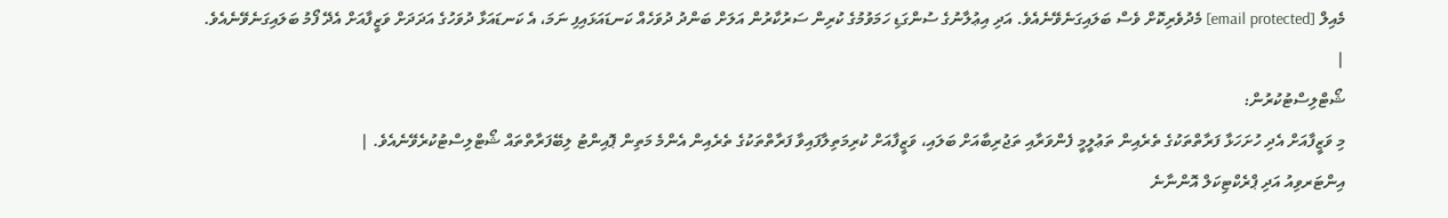މެއިލް [email protected] މެދުވެރިކޮށް ވެސް ބަލައިގަނެވޭނެއެވެ. އަދި އިޢުލާނުގެ ސުންގަޑި ހަމަވުމުގެ ކުރިން ސަރުކާރުން އަލަށް ބަންދު ދުވަހެއް ކަނޑައަޅައިފި ނަމަ، އެ ކަނޑައަޅާ ދުވަހުގެ އަދަދަށް ވަޒީފާއަށް އެދޭ ފޯމު ބަލައިގަނެވޭނެއެވެ. |
ޝޯޓްލިސްޓުކުރުން:
މި ވަޒީފާއަށް އެދި ހުށަހަޅާ ފަރާތްތަކުގެ ތެރެއިން ތަޢުލީމީ ފެންވަރާއި ތަޖުރިބާއަށް ބަލައި، ވަޒީފާއަށް ކުރިމަތިލާފައިވާ ފަރާތްތަކުގެ ތެރެއިން އެންމެ މަތިން ޕޮއިންޓު ލިބޭފަރާތްތައް ޝޯޓްލިސްޓުކުރެވޭނެއެވެ. |
އިންޓަރވިއު އަދި ޕްރެކްޓިކަލް އޮންނާނެ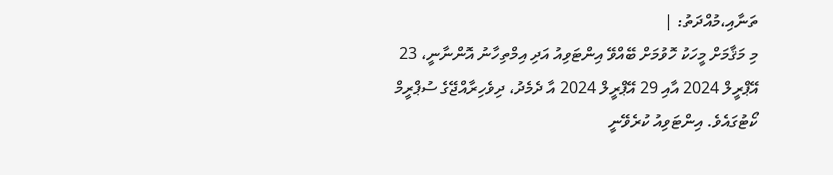ތަނާއި،މުއްދަތު: |
މި މަޤާމަށް މީހަކު ހޮވުމަށް ބޭއްވޭ އިންޓަވިއު އަދި އިމްތިހާނު އޮންނާނީ، 23 އޭޕްރީލް 2024 އާއި 29 އޭޕްރީލް 2024 އާ ދެމެދު، ދިވެހިރާއްޖޭގެ ސުޕްރީމް ކޯޓުގައެވެ. އިންޓަވިއު ކުރެވޭނީ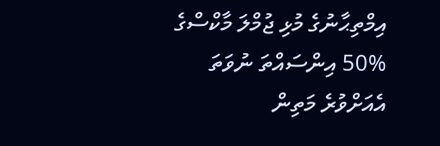އިމްތިޙާނުގެ މުޅި ޖުމްލަ މާކްސްގެ %50 އިންސައްތަ ނުވަތަ އެއަށްވުރެ މަތިން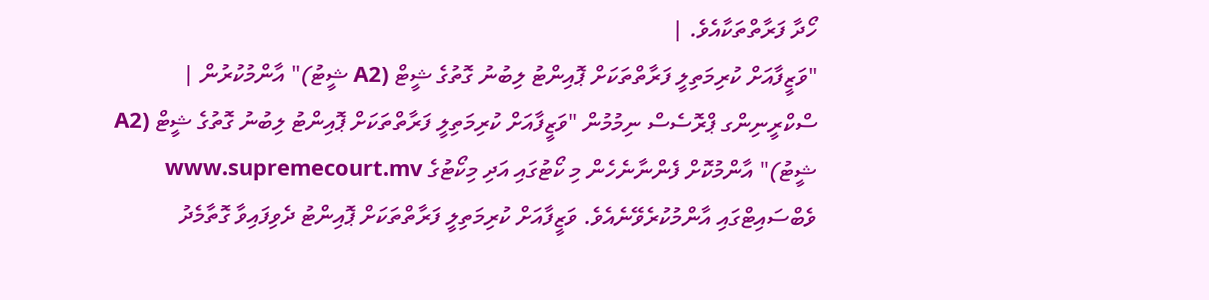ހޯދާ ފަރާތްތަކާއެވެ. |
"ވަޒީފާއަށް ކުރިމަތިލީ ފަރާތްތަކަށް ޕޮއިންޓު ލިބުނު ގޮތުގެ ޝީޓް (A2 ޝީޓު)" އާންމުކުރުން |
ސްކްރީނިންގ ޕްރޮސެސް ނިމުމުން "ވަޒީފާއަށް ކުރިމަތިލީ ފަރާތްތަކަށް ޕޮއިންޓު ލިބުނު ގޮތުގެ ޝީޓް (A2 ޝީޓު)" އާންމުކޮށް ފެންނާނެހެން މި ކޯޓުގައި އަދި މިކޯޓުގެ www.supremecourt.mv ވެބްސައިޓްގައި އާންމުކުރެވޭނެއެވެ. ވަޒީފާއަށް ކުރިމަތިލީ ފަރާތްތަކަށް ޕޮއިންޓު ދެވިފައިވާ ގޮތާމެދު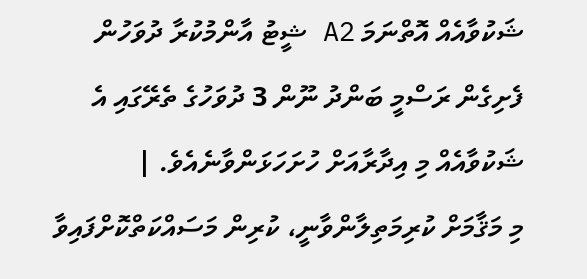ޝަކުވާއެއް އޮތްނަމަ A2 ޝީޓު އާންމުކުރާ ދުވަހުން ފެށިގެން ރަސްމީ ބަންދު ނޫން 3 ދުވަހުގެ ތެރޭގައި އެ ޝަކުވާއެއް މި އިދާރާއަށް ހުށަހަޅަންވާނެއެވެ. |
މި މަޤާމަށް ކުރިމަތިލާންވާނީ، ކުރިން މަސައްކަތްކޮށްފައިވާ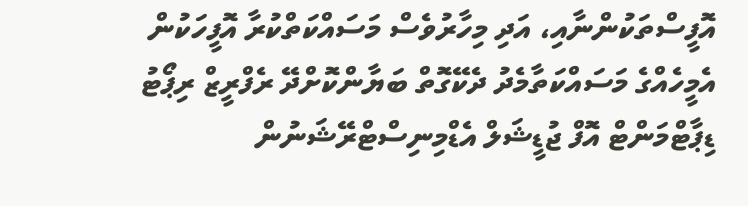އޮފީސްތަކުންނާއި، އަދި މިހާރުވެސް މަސައްކަތްކުރާ އޮފީހަކުން އެމީހެއްގެ މަސައްކަތާމެދު ދެކޭގޮތް ބަޔާންކޮށްދޭ ރެފްރީޒް ރިޕޯޓު ޑިޕާޓްމަންޓް އޮފް ޖުޑީޝަލް އެޑްމިނިސްޓްރޭޝަނުން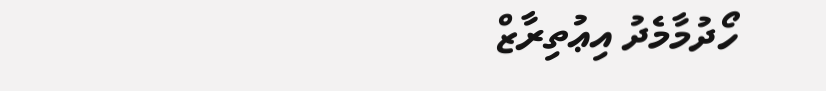ހޯދުމާމެދު އިޢުތިރާޒް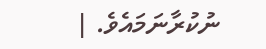ނުކުރާނަމައެވެ. |